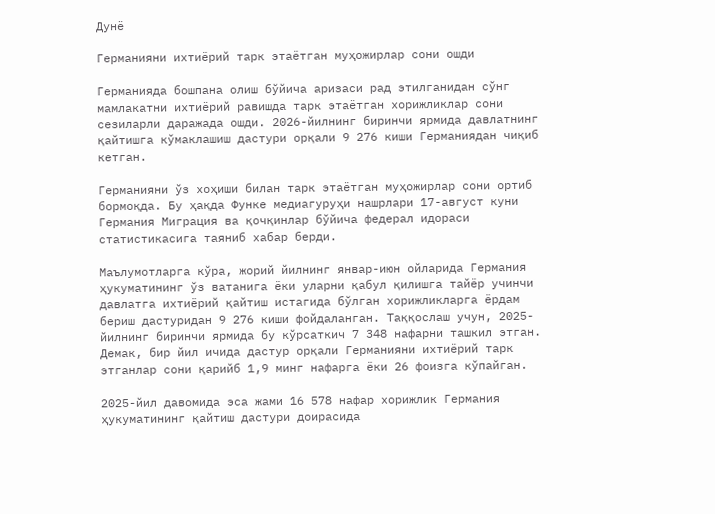Дунё

Германияни ихтиёрий тарк этаётган муҳожирлар сони ошди

Германияда бошпана олиш бўйича аризаси рад этилганидан сўнг мамлакатни ихтиёрий равишда тарк этаётган хорижликлар сони сезиларли даражада ошди. 2026-йилнинг биринчи ярмида давлатнинг қайтишга кўмаклашиш дастури орқали 9 276 киши Германиядан чиқиб кетган.

Германияни ўз хоҳиши билан тарк этаётган муҳожирлар сони ортиб бормоқда. Бу ҳақда Функе медиагуруҳи нашрлари 17-август куни Германия Миграция ва қочқинлар бўйича федерал идораси статистикасига таяниб хабар берди.

Маълумотларга кўра, жорий йилнинг январ-июн ойларида Германия ҳукуматининг ўз ватанига ёки уларни қабул қилишга тайёр учинчи давлатга ихтиёрий қайтиш истагида бўлган хорижликларга ёрдам бериш дастуридан 9 276 киши фойдаланган. Таққослаш учун, 2025-йилнинг биринчи ярмида бу кўрсаткич 7 348 нафарни ташкил этган. Демак, бир йил ичида дастур орқали Германияни ихтиёрий тарк этганлар сони қарийб 1,9 минг нафарга ёки 26 фоизга кўпайган.

2025-йил давомида эса жами 16 578 нафар хорижлик Германия ҳукуматининг қайтиш дастури доирасида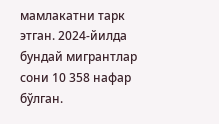мамлакатни тарк этган. 2024-йилда бундай мигрантлар сони 10 358 нафар бўлган.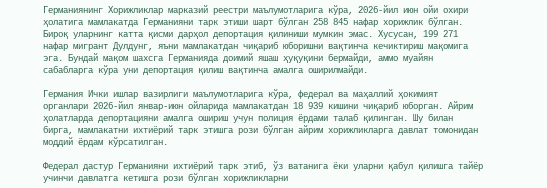Германиянинг Хорижликлар марказий реестри маълумотларига кўра, 2026-йил июн ойи охири ҳолатига мамлакатда Германияни тарк этиши шарт бўлган 258 845 нафар хорижлик бўлган. Бироқ уларнинг катта қисми дарҳол депортация қилиниши мумкин эмас. Хусусан, 199 271 нафар мигрант Дулдунг, яъни мамлакатдан чиқариб юборишни вақтинча кечиктириш мақомига эга. Бундай мақом шахсга Германияда доимий яшаш ҳуқуқини бермайди, аммо муайян сабабларга кўра уни депортация қилиш вақтинча амалга оширилмайди.

Германия Ички ишлар вазирлиги маълумотларига кўра, федерал ва маҳаллий ҳокимият органлари 2026-йил январ-июн ойларида мамлакатдан 18 939 кишини чиқариб юборган. Айрим ҳолатларда депортацияни амалга ошириш учун полиция ёрдами талаб қилинган. Шу билан бирга, мамлакатни ихтиёрий тарк этишга рози бўлган айрим хорижликларга давлат томонидан моддий ёрдам кўрсатилган.

Федерал дастур Германияни ихтиёрий тарк этиб, ўз ватанига ёки уларни қабул қилишга тайёр учинчи давлатга кетишга рози бўлган хорижликларни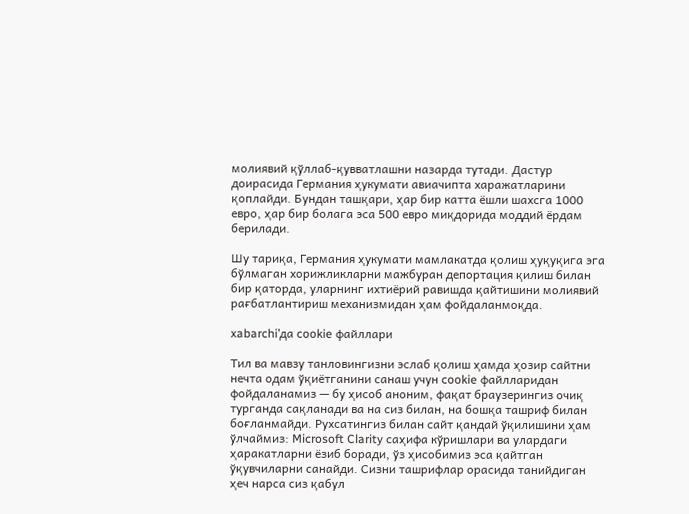молиявий қўллаб-қувватлашни назарда тутади. Дастур доирасида Германия ҳукумати авиачипта харажатларини қоплайди. Бундан ташқари, ҳар бир катта ёшли шахсга 1000 евро, ҳар бир болага эса 500 евро миқдорида моддий ёрдам берилади.

Шу тариқа, Германия ҳукумати мамлакатда қолиш ҳуқуқига эга бўлмаган хорижликларни мажбуран депортация қилиш билан бир қаторда, уларнинг ихтиёрий равишда қайтишини молиявий рағбатлантириш механизмидан ҳам фойдаланмоқда.

xabarchi’да cookie файллари

Тил ва мавзу танловингизни эслаб қолиш ҳамда ҳозир сайтни нечта одам ўқиётганини санаш учун cookie файлларидан фойдаланамиз — бу ҳисоб аноним, фақат браузерингиз очиқ турганда сақланади ва на сиз билан, на бошқа ташриф билан боғланмайди. Рухсатингиз билан сайт қандай ўқилишини ҳам ўлчаймиз: Microsoft Clarity саҳифа кўришлари ва улардаги ҳаракатларни ёзиб боради, ўз ҳисобимиз эса қайтган ўқувчиларни санайди. Сизни ташрифлар орасида танийдиган ҳеч нарса сиз қабул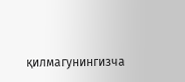қилмагунингизча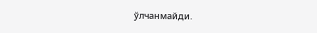ўлчанмайди.